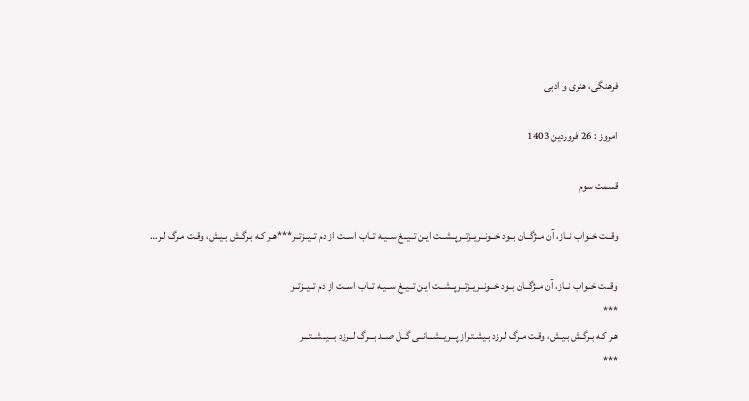فرهنگی، هنری و ادبی

امروز : 26 فروردین 1403

قسمت سوم

وقــت خــواب نــاز، آن مــژگــان بــود خــونــریــزتــرپــشــت ایـن تــیــغ ســیـه تــاب اســت از دم تــیــزتــر***هـر کـه بـرگـش بـیـش، وقـت مـرگ لـر…

وقــت خــواب نــاز، آن مــژگــان بــود خــونــریــزتــرپــشــت ایـن تــیــغ ســیـه تــاب اســت از دم تــیــزتــر
***
هـر کـه بـرگـش بـیـش، وقـت مـرگ لـرزد بـیشـتـراز پـــریــشـــانــی گــل صــد بـــرگ لــرزد بـــیــشــتـــر
***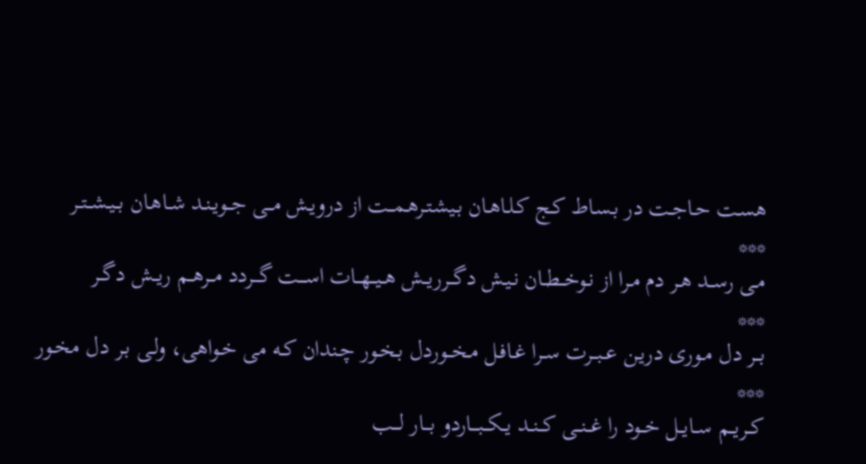هسـت حـاجـت در بـسـاط کـج کـلـاهـان بـیشـتـرهـمــت از درویـش مــی جــویـنـد شــاهـان بــیـشــتــر
***
مـی رســد هـر دم مـرا از نـوخــطــان نـیـش دگــرریــش هــیــهــات اســـت گـــردد مــرهــم ریــش دگــر
***
بــر دل مـوری دریـن عــبــرت ســرا غـافـل مـخــوردل بـخـور چـندان کـه می خـواهی، ولـی بـر دل مخـور
***
کــریــم ســایــل خــود را غــنــی کــنــد یــکــبـــاردو بـــار لـــب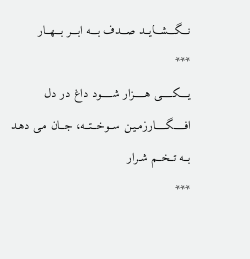نـــگـــشـــایــد صـــدف بـــه ابـــر بـــهــار
***
یــــکـــــی هـــــزار شـــــود داغ در دل افـــــگـــــارزمـیـن ســوخــتــه، جــان مـی دهـد بــه تــخــم شـرار
***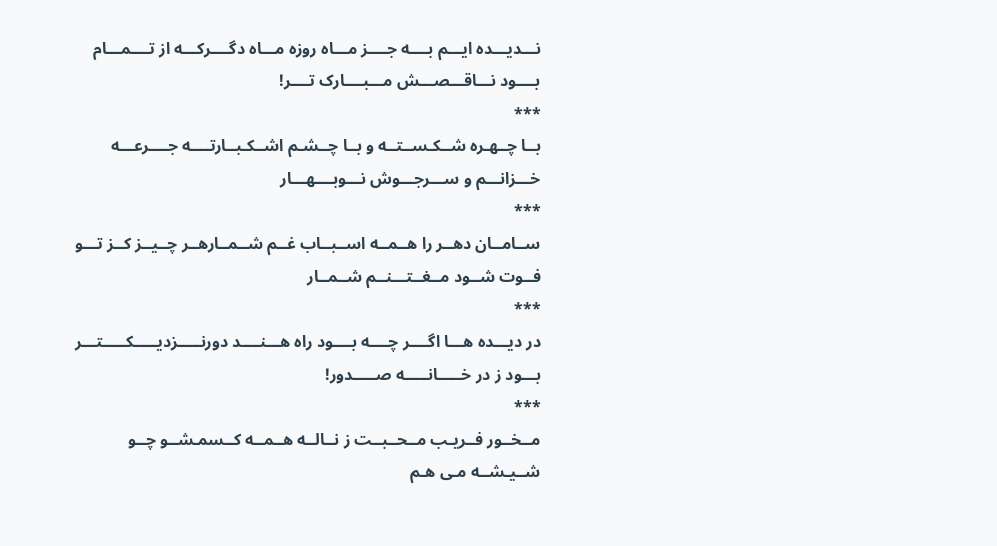نـــدیـــده ایـــم بــــه جــــز مـــاه روزه مـــاه دگــــرکـــه از تــــمـــام بــــود نـــاقـــصـــش مـــبــــارک تــــر!
***
بــا چــهـره شــکـســتــه و بــا چــشـم اشــکـبــارتــــه جــــرعـــه خـــزانـــم و ســـرجـــوش نـــوبــــهـــار
***
ســامــان دهــر را هــمــه اســبــاب غــم شــمــارهــر چــیــز کــز تـــو فــوت شــود مــغــتـــنــم شــمــار
***
در دیـــده هـــا اگــــر چــــه بــــود راه هـــنــــد دورنـــــزدیـــــکـــــتـــر بـــود ز در خـــــانـــــه صـــــدور!
***
مــخــور فــریـب مــحــبــت ز نــالــه هــمــه کــسمـشــو چــو شــیـشــه مـی هـم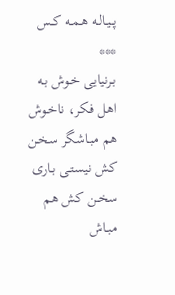پــیـالـه هـمـه کــس
***
بـرنیایی خـوش بـه اهل فـکر، ناخـوش هم مبـاشگر سخـن کش نیستـی بـاری سخـن کش هم مبـاش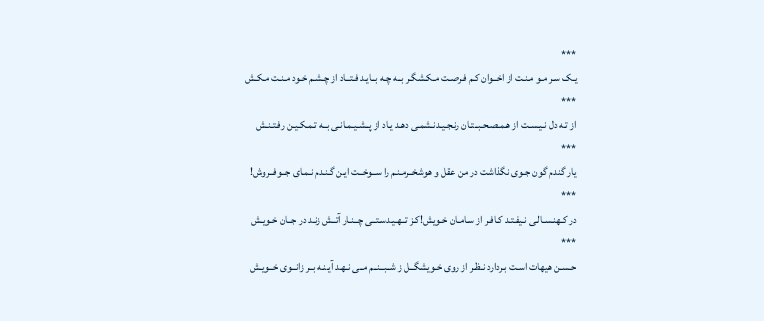***
یـک سـر مـو مـنـت از اخــوان کـم فـرصـت مـکـشگـر بــه چـه بــایـد فـتــاد از چـشـم خـود مـنـت مـکـش
***
از تـه دل نـیـسـت از هـمـصـحـبــتـان رنـجـیـدنـشمـی دهـد یـاد از پــشـیـمـانـی بــه تـمـکـیـن رفـتـنـش
***
یار گندم گون جـوی نگذاشت در من عقل و هوشخــرمـنـم را ســوخــت ایـن گـنـدم نـمـای جــوفــروش!
***
در کـهنـسـالـی نـیفـتـد کـافـر از سـامـان خـویش!کـز تــهـیـدسـتــی چــنـار آتــش زنـد در جــان خـویـش
***
حـسـن هیهات اسـت بـردارد نـظـر از روی خـویشگــل ز شــبــنــم مــی نـهـد آیـنـه بــر زانــوی خــویـش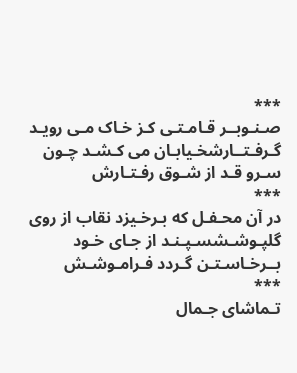***
صـنـوبــر قـامـتـی کـز خـاک مـی رویـد گـرفـتــارشخـیابـان می کـشـد چـون سـرو قـد از شـوق رفـتـارش
***
در آن محـفـل که بـرخـیزد نقاب از روی گلپـوشـشسـپـنـد از جـای خـود بــرخـاسـتـن گـردد فـرامـوشـش
***
تـماشای جـمال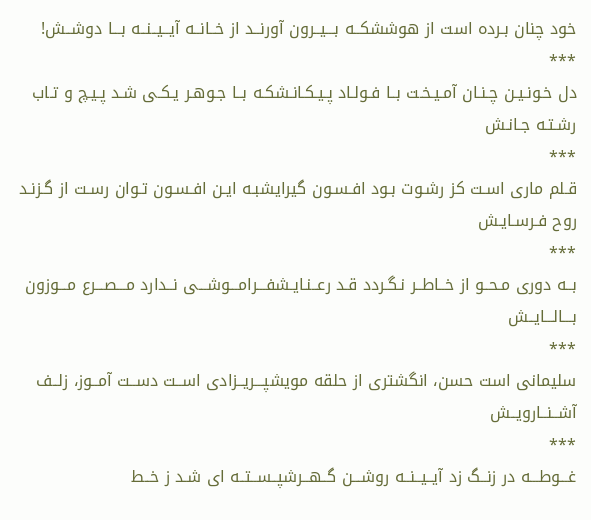خود چنان بـرده است از هوششکــه بـــیــرون آورنــد از خــانــه آیــیــنــه بـــا دوشــش!
***
دل خـونـیـن چـنـان آمـیـخـت بــا فـولـاد پـیـکـانـشکـه بــا جـوهـر یـکـی شـد پـیـچ و تـاب رشـتـه جـانـش
***
قـلم ماری اسـت کز رشـوت بـود افـسـون گیرایشبـه ایـن افـسـون تـوان رسـت از گـزنـد روح فـرسـایـش
***
بــه دوری مـحــو از خــاطــر نـگـردد قـد رعــنـایـشفـــرامـــوشـــی نــدارد مـــصـــرع مـــوزون بـــالـــایــش
***
سلیمانی است حسن، انگشتری از حلقه مویشپـــریــزادی اســت دســت آمــوز، زلــف آشــنــارویــش
***
غـــوطـــه در زنــگ زد آیــیــنــه روشـــن گــهــرشپــســتــه ای شـد ز خــط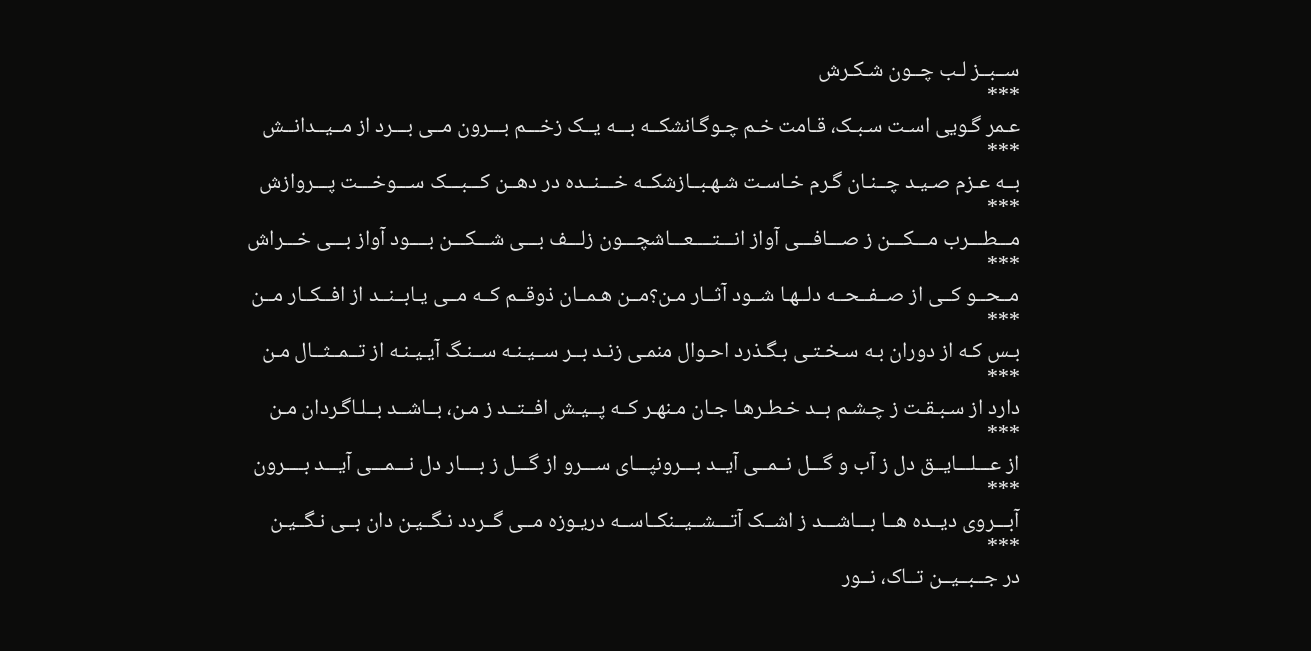ســبــز لـب چــون شـکـرش
***
عـمر گـویی اسـت سـبـک، قـامت خـم چـوگـانشکــه بـــه یــک زخـــم بـــرون مــی بـــرد از مــیــدانــش
***
بــه عـزم صـیـد چــنـان گـرم خـاسـت شـهـبــازشکــه خـــنــده در دهــن کـــبـــک ســـوخـــت پـــروازش
***
مـــطـــرب مـــکـــن ز صـــافـــی آواز انـــتــــعـــاشچـــون زلـــف بـــی شـــکـــن بــــود آواز بـــی خـــراش
***
مــحــو کــی از صــفــحــه دلــهـا شــود آثــار مـن؟مــن هـمــان ذوقــم کــه مــی یـابــنــد از افــکــار مــن
***
بـس کـه از دوران بـه سـخـتـی بـگـذرد احـوال منمـی زنـد بــر ســیـنـه ســنـگ آیـیـنـه از تــمــثــال مـن
***
دارد از سـبـقـت ز چـشـم بــد خـطـرهـا جـان مـنهـر کــه پــیـش افــتــد ز مـن، بــاشــد بــلـاگـردان مـن
***
از عـــلـــایــق دل ز آب و گـــل نــمــی آیــد بـــرونپـــای ســـرو از گـــل ز بــــار دل نـــمـــی آیـــد بــــرون
***
آبـــروی دیــده هــا بـــاشـــد ز اشــک آتـــشــیــنکــاســه دریـوزه مــی گــردد نـگــیـن دان بــی نـگــیـن
***
در جــبــیــن تــاک، نــور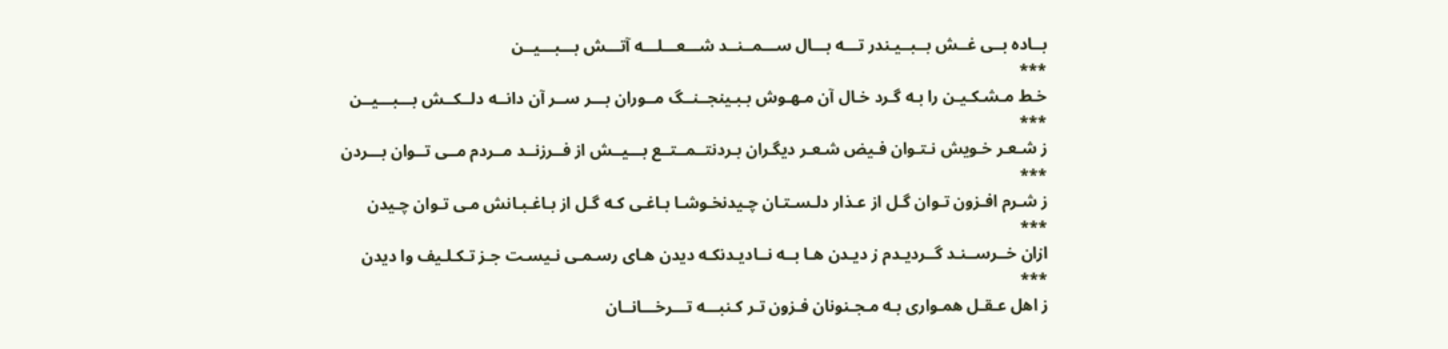بــاده بــی غــش بــبــیـندر تـــه بـــال ســـمــنــد شـــعـــلـــه آتـــش بـــبـــیــن
***
خـط مـشـکـیـن را بـه گـرد خـال آن مـهـوش بـبـینجــنــگ مــوران بـــر ســر آن دانــه دلــکــش بـــبـــیــن
***
ز شـعـر خـویش نـتـوان فـیض شـعـر دیگـران بـردنتــمــتــع بـــیــش از فــرزنــد مــردم مــی تــوان بـــردن
***
ز شـرم افـزون تـوان گـل از عـذار دلـسـتـان چـیدنخـوشـا بـاغـی کـه گـل از بـاغـبـانش مـی تـوان چـیدن
***
ازان خــرســنـد گــردیـدم ز دیـدن هـا بــه نــادیـدنکـه دیدن هـای رسـمـی نـیسـت جـز تـکـلـیف وا دیدن
***
ز اهل عـقـل همـواری بـه مـجـنونان فـزون تـر کـنبـــه تـــرخـــانــان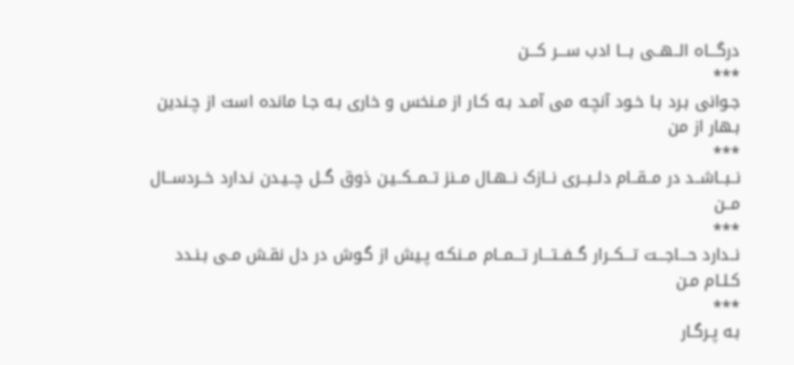درگـــاه الــهــی بـــا ادب ســـر کـــن
***
جـوانی بـرد بـا خـود آنچـه می آمـد بـه کـار از مـنخس و خاری بـه جـا مانده است از چـندین بـهار از من
***
نــبــاشــد در مــقــام دلــبــری نــازک نــهـال مــنز تــمــکــیـن ذوق گــل چــیـدن نـدارد خــردســال مــن
***
نــدارد حـــاجـــت تـــکــرار گــفــتـــار تـــمــام مــنکـه پـیش از گـوش در دل نقـش مـی بـنـدد کـلـام مـن
***
بـه پـرگـار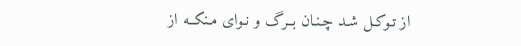از تـوکـل شـد چـنـان بــرگ و نـوای مـنکــه از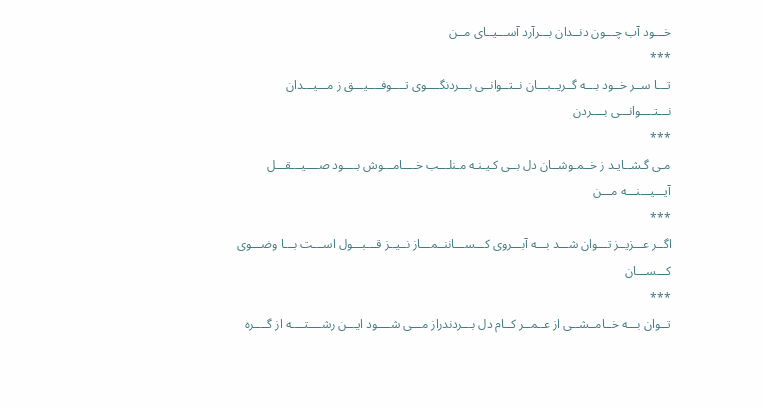خـــود آب چـــون دنــدان بـــرآرد آســـیــای مــن
***
تـــا ســر خــود بـــه گــریــبـــان نــتــوانــی بـــردنگــــوی تــــوفــــیـــق ز مـــیـــدان نـــتــــوانـــی بــــردن
***
مـی گـشــایـد ز خــمـوشــان دل بــی کـیـنـه مـنلـــب خــــامـــوش بــــود صــــیـــقـــل آیـــیـــنـــه مـــن
***
اگــر عـــزیــز تـــوان شـــد بـــه آبـــروی کـــســـاننــمـــاز نــیــز قـــبـــول اســـت بـــا وضـــوی کـــســـان
***
تــوان بـــه خــامــشــی از عــمــر کــام دل بـــردندراز مـــی شــــود ایـــن رشــــتــــه از گــــره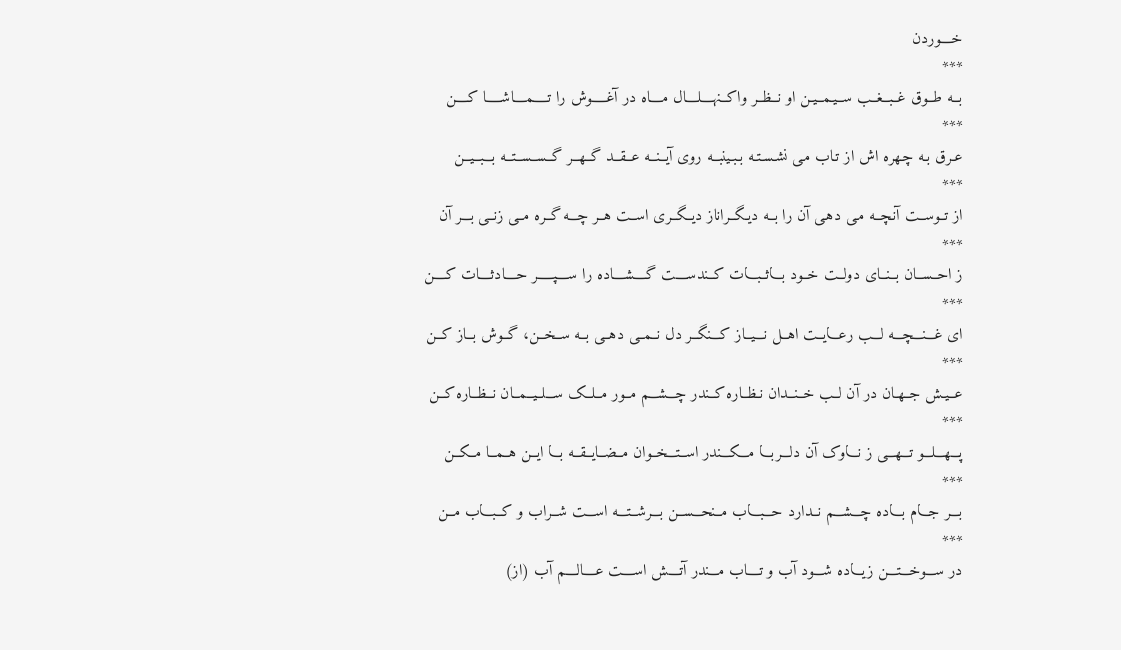خــــوردن
***
بــه طــوق غــبــغــب ســیـمــیـن او نــظــر واکــنهــــلــــال مــــاه در آغـــــوش را تـــــمــــاشـــــا کــــن
***
عـرق بـه چـهره اش از تـاب مـی نشـسـتـه بـبـینبــه روی آیــنــه عــقــد گــهــر گــســســتــه بـــبــیــن
***
از تــوســت آنـچــه مـی دهـی آن را بــه دیـگــراناز دیــگــری اســت هــر چـــه گــره مــی زنــی بـــر آن
***
ز احــســان بــنــای دولــت خــود بـــاثــبـــات کــندســــت گــــشــــاده را ســــپـــــر حــــادثــــات کــــن
***
ای غـــنـــچـــه لـــب رعـــایــت اهــل نـــیــاز کـــنگــر دل نــمــی دهــی بــه ســخــن، گــوش بــاز کــن
***
عــیـش جــهـان در آن لــب خــنــدان نـظــاره کــندر چـــشـــم مــور مــلــک ســـلــیــمــان نــظــاره کــن
***
پـــهـــلـــو تـــهـــی ز نـــاوک آن دلـــربـــا مـــکـــندر اســتـــخــوان مــضــایــقــه بـــا ایــن هــمــا مــکــن
***
بـــر جـــام بـــاده چـــشـــم نــدارد حـــبـــاب مــنحـــســن بـــرشــتـــه اســـت شــراب و کــبـــاب مــن
***
در ســـوخـــتـــن زیـــاده شـــود آب و تــــاب مـــندر آتــــش اســــت عــــالــــم آب (از)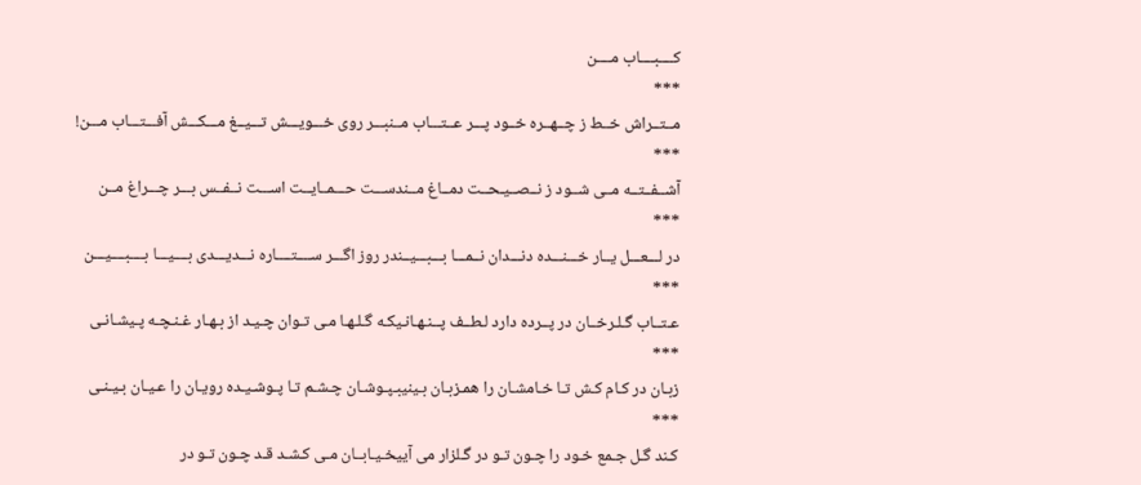کــــبــــاب مــــن
***
مــتــراش خــط ز چــهــره خــود پـــر عــتـــاب مــنبـــر روی خـــویـــش تـــیــغ مـــکـــش آفـــتـــاب مـــن!
***
آشــفــتــه مــی شــود ز نــصــیـحــت دمــاغ مــندســـت حـــمــایــت اســـت نــفــس بـــر چـــراغ مــن
***
در لـــعـــل یــار خـــنـــده دنـــدان نــمـــا بـــبـــیــندر روز اگـــر ســــتــــاره نـــدیـــدی بــــیـــا بــــبــــیـــن
***
عـتــاب گـلـرخــان در پــرده دارد لـطــف پــنـهـانـیکـه گـلـهـا مـی تـوان چـیـد از بـهـار غـنـچـه پـیشـانـی
***
زبـان در کـام کـش تـا خـامشـان را همـزبـان بـینیبـپـوشـان چـشـم تـا پـوشـیـده رویـان را عـیـان بـیـنـی
***
کـند گـل جـمع خـود را چـون تـو در گـلزار می آییخـیـابــان مـی کـشـد قـد چـون تـو در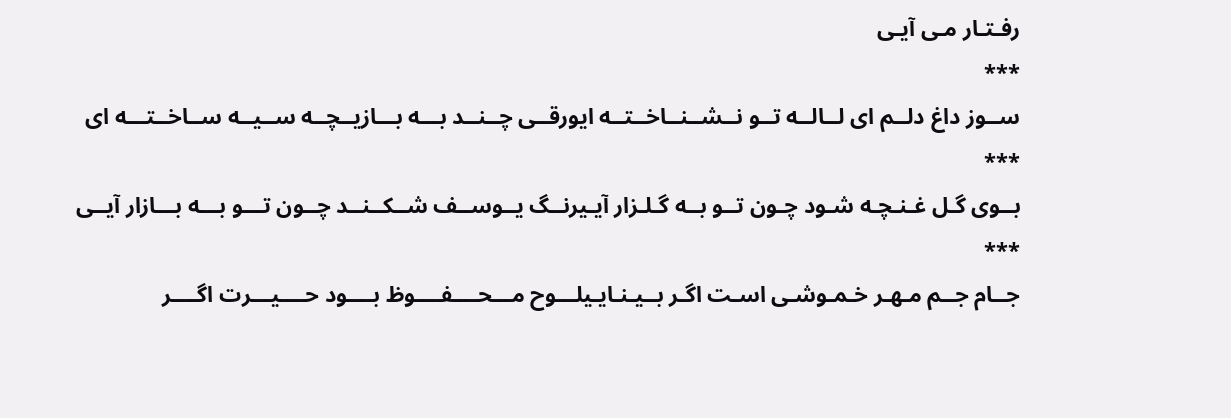رفـتـار مـی آیـی
***
ســوز داغ دلــم ای لــالــه تــو نــشــنــاخــتــه ایورقــی چــنــد بـــه بـــازیــچــه ســیــه ســاخــتـــه ای
***
بــوی گـل غـنـچـه شـود چـون تــو بــه گـلـزار آیـیرنــگ یــوســف شــکــنــد چــون تـــو بـــه بـــازار آیــی
***
جــام جــم مـهـر خـمـوشـی اسـت اگـر بــیـنـایـیلـــوح مـــحــــفــــوظ بــــود حــــیـــرت اگــــر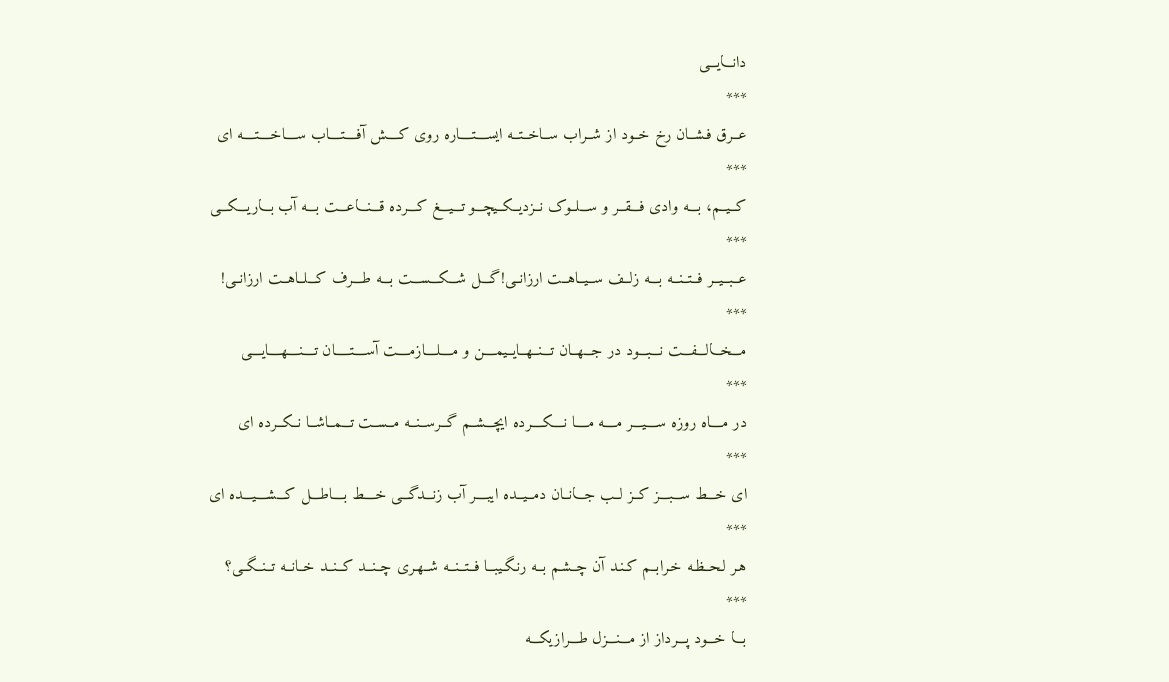دانـــایـــی
***
عــرق فـشــان رخ خــود از شــراب ســاخــتــه ایســــتــــاره روی کــــش آفــــتــــاب ســــاخــــتــــه ای
***
کــیــم، بـــه وادی فـــقــر و ســـلــوک نــزدیــکــیچـــو تـــیـــغ کـــرده قـــنـــاعـــت بـــه آب بـــاریـــکـــی
***
عــبــیــر فــتــنــه بـــه زلــف ســیــاهــت ارزانــی!گـــل شـــکـــســـت بـــه طـــرف کـــلــاهــت ارزانــی!
***
مـــخـــالـــفـــت نـــبـــود در جـــهــان تـــنــهــایــیمــــن و مــــلــــازمــــت آســــتـــــان تــــنــــهــــایــــی
***
در مــــاه روزه ســــیـــر مــــه مــــا نــــکــــرده ایچـــشــم گــرســنــه مــســت تـــمــاشــا نــکــرده ای
***
ای خـــط ســـبـــز کــز لــب جـــانــان دمــیــده ایبــــر آب زنـــدگـــی خــــط بــــاطـــل کـــشــــیـــده ای
***
هـر لـحــظـه خـرابــم کـنـد آن چــشـم بــه رنـگـیبــا فــتــنــه شــهـری چــنــد کــنــد خــانــه تــنــگــی؟
***
بـــا خـــود پـــرداز از مـــنـــزل طـــرازیکـــه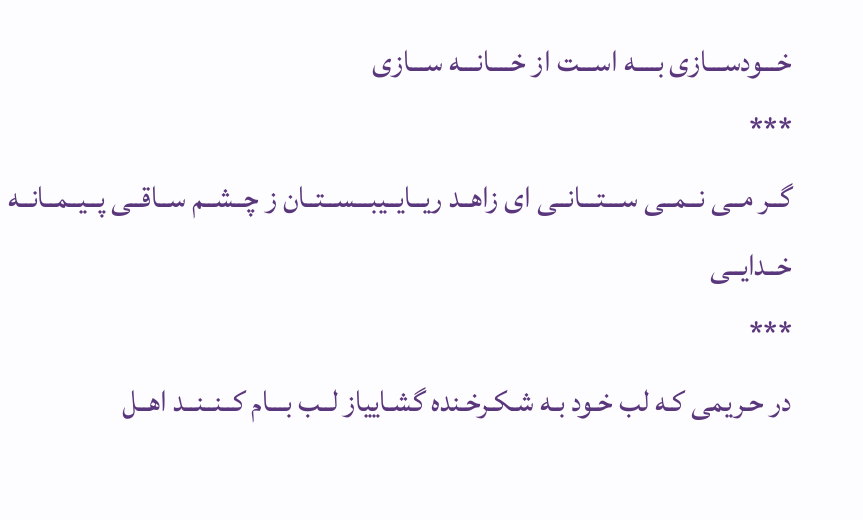خـــودســـازی بــــه اســـت از خــــانـــه ســـازی
***
گــر مــی نــمــی ســـتـــانــی ای زاهــد ریــایــیبـــســتــان ز چــشــم ســاقــی پــیــمــانــه خــدایــی
***
در حـریمی کـه لب خـود بـه شـکـرخـنده گشـاییاز لــب بـــام کــنــنــد اهــل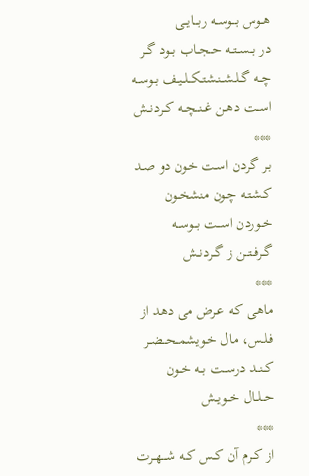هــوس بـــوســه ربـــایــی
در بــســتــه حــجــاب بــود گــر چــه گــلـشــنـشتــکــلــیـف بــوســه اســت دهـن غــنــچــه کــردنــش
***
بـر گردن اسـت خـون دو صـد کـشـتـه چـون منشخــون خــوردن اســت بـــوســه گــرفــتــن ز گــردنــش
***
ماهی کـه عـرض می دهد از فـلـس، مال خـویشمــحــضــر کــنــد درســت بــه خــون حــلــال خــویــش
***
از کــرم آن کــس کــه شـــهــرت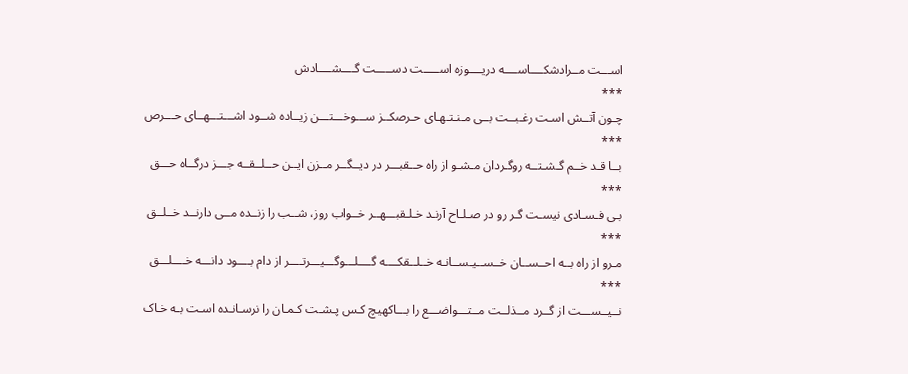اســـت مــرادشکــــاســــه دریــــوزه اســـــت دســـــت گــــشــــادش
***
چـون آتــش اسـت رغـبــت بــی مـنـتـهـای حـرصکــز ســـوخـــتـــن زیــاده شــود اشـــتـــهــای حـــرص
***
بــا قـد خــم گـشـتــه روگـردان مـشـو از راه حــقبـــر در دیــگــر مــزن ایــن حــلــقــه جـــز درگــاه حـــق
***
بـی فـسـادی نیسـت گـر رو در صـلـاح آرنـد خـلـقبـــهــر خــواب روز، شــب را زنــده مــی دارنــد خــلــق
***
مـرو از راه بــه احــســان خــســیـســانـه خــلــقکــــه گــــلـــوگـــیـــرتــــر از دام بــــود دانـــه خــــلـــق
***
نــیــســـت از گــرد مــذلــت مــتـــواضـــع را بـــاکهیچ کـس پـشـت کـمـان را نرسـانـده اسـت بـه خـاک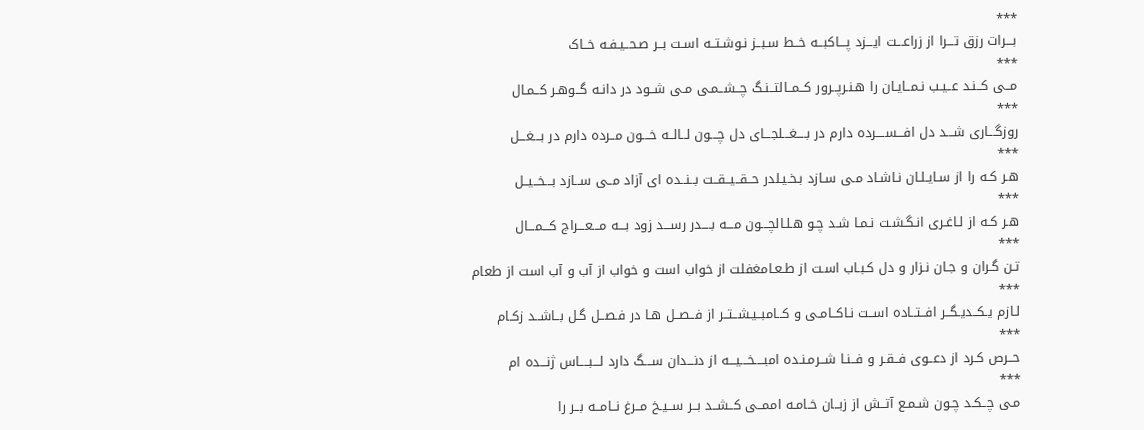***
بـــرات رزق تـــرا از زراعـــت ایـــزد پـــاکبــه خــط سـبــز نـوشـتــه اسـت بــر صـحــیـفـه خــاک
***
مــی کــنـد عــیـب نـمــایـان را هـنـرپــرور کــمــالتــنـگ چــشــمـی مـی شــود در دانـه گــوهـر کــمـال
***
روزگـــاری شـــد دل افـــســــرده دارم در بــــغـــلجـــای دل چـــون لــالــه خـــون مــرده دارم در بـــغـــل
***
هـر کـه را از سـایـلـان نـاشـاد مـی سـازد بـخـیـلدر حــقــیــقــت بــنــده ای آزاد مــی ســازد بـــخــیــل
***
هـر کـه از لـاغـری انـگـشـت نـمـا شـد چـو هـلـالچـــون مـــه بــــدر رســـد زود بـــه مـــعـــراج کـــمـــال
***
تـن گـران و جـان نـزار و دل کـبـاب اسـت از طـعـامغفلت از خواب است و خواب از آب و آب است از طعام
***
لـازم یـکــدیـگــر افــتــاده اســت نـاکــامـی و کــامبــیـشــتــر از فــصــل هـا در فـصــل گـل بــاشــد زکـام
***
حــرص کـرد از دعــوی فــقـر و فــنـا شــرمـنـده امبــــخـــیـــه از دنـــدان ســـگ دارد لـــبــــاس ژنـــده ام
***
مـی چــکـد چـون شـمـع آتــش از زبــان خـامـه اممــی کــشــد بــر ســیـخ مــرغ نــامــه بــر را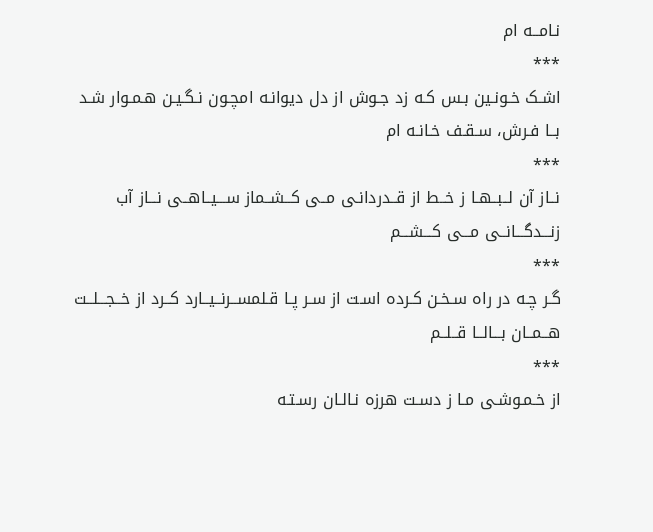نـامــه ام
***
اشـک خـونـین بـس کـه زد جـوش از دل دیوانـه امچـون نـگـیـن هـمـوار شـد بــا فـرش، سـقـف خـانـه ام
***
نــاز آن لــبــهـا ز خــط از قــدردانـی مــی کــشــماز ســـیــاهــی نـــاز آب زنـــدگـــانــی مـــی کـــشـــم
***
گـر چـه در راه سـخـن کـرده اسـت از سـر پـا قـلمســرنــیــارد کــرد از خــجـــلــت هــمــان بـــالــا قــلــم
***
از خـمـوشـی مـا ز دسـت هرزه نـالـان رسـتـه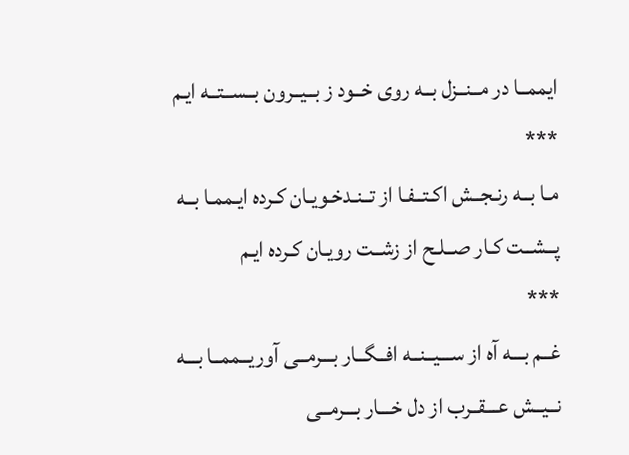ایممــا در مــنــزل بــه روی خــود ز بــیــرون بــســتــه ایـم
***
مـا بــه رنـجــش اکـتــفـا از تــنـدخـویـان کـرده ایـممـا بــه پــشــت کـار صــلـح از زشــت رویـان کـرده ایـم
***
غــم بـــه آه از ســـیــنــه افــگــار بـــرمــی آوریــممــا بـــه نــیــش عـــقــرب از دل خـــار بـــرمــی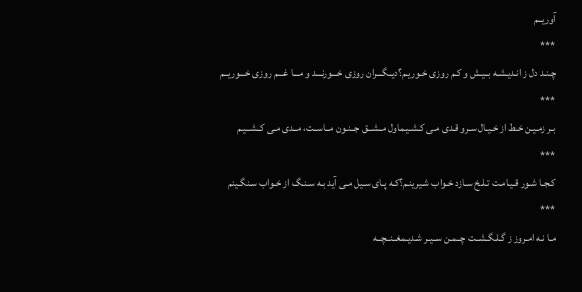آوریــم
***
چـنـد دل ز انـدیـشـه بــیـش و کـم روزی خـوریـم؟دیــگـــران روزی خـــورنـــد و مـــا غـــم روزی خـــوریــم
***
بـر زمـیـن خـط از خـیـال سـرو قـدی مـی کـشـیـماول مــشــق جــنـون مــاســت، مــدی مـی کــشــیـم
***
کـجـا شـور قـیـامـت تـلـخ سـازد خـواب شـیرینـم؟کـه پـای سـیل مـی آید بـه سـنـگ از خـواب سـنگـینم
***
مـا نـه امـروز ز گـلـگـشــت چــمـن ســیـر شـدیـمغــنــچــه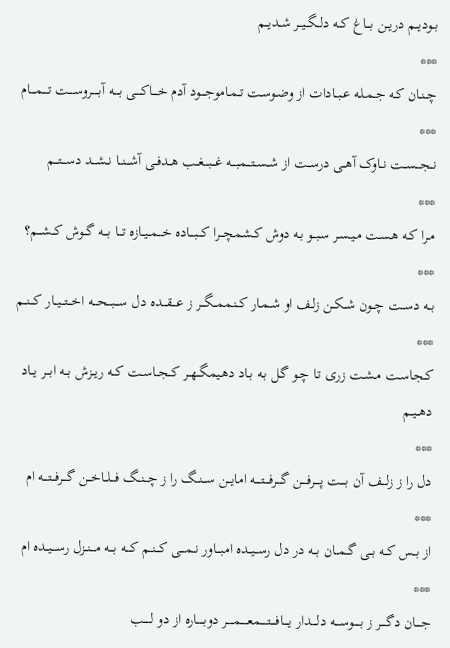بــودیــم دریــن بـــاغ کــه دلــگــیــر شــدیــم
***
چــنـان کـه جــمـلـه عـبــادات از وضـوسـت تــمـاموجــــود آدم خــــاکــــی بــــه آبـــــروســــت تــــمــــام
***
نــجـــســت نــاوک آهــی درســت از شــســتـــمبـــه غـــبـــغــب هــدفــی آشـــنــا نــشـــد دســـتـــم
***
مـرا کـه هـسـت مـیـسـر سـبــو بـه دوش کـشـمچـــرا کـــبـــاده خـــمــیــازه تـــا بـــه گــوش کــشـــم؟
***
بــه دســت چــون شــکــن زلـف او شــمـار کــنـممــگـــر ز عـــقـــده دل ســـبـــحـــه اخـــتـــیــار کـــنــم
***
کـجـاسـت مـشـت زری تـا چـو گـل بـه بـاد دهـیمگــهــر کــجــاســت کــه ریــزش بــه ابـــر یــاد دهــیــم
***
دل را ز زلـــف آن بــــت پــــرفــــن گـــرفــــتــــه امایــن ســـنــگ را ز چـــنــگ فـــلــاخـــن گـــرفـــتـــه ام
***
از بــس کــه بــی گــمــان بــه در دل رســیــده امبـــاور نــمـــی کـــنــم کـــه بـــه مـــنــزل رســـیــده ام
***
جــــان دگــــر ز بـــــوســــه دلــــدار یــــافــــتـــــمعـــــمـــــر دوبـــــاره از دو لـــــب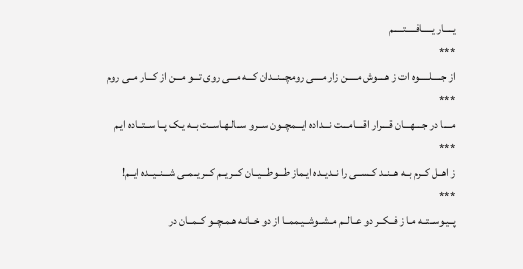یـــــار یـــــافـــــتـــــم
***
از جـــــلـــــوه ات ز هــــوش مـــــن زار مــــی رومچـــنــدان کـــه مـــی روی تـــو مـــن از کـــار مــی روم
***
مــــا در جــــهـــان قــــرار اقــــامـــت نـــداده ایـــمچــون ســرو ســالـهـاســت بــه یـک پــا ســتــاده ایـم
***
ز اهــل کــرم بــه هــنــد کــســی را نــدیــده ایـماز طـــوطـــیــان کـــریــم کـــریــمــی شـــنــیــده ایــم!
***
پــیـوســتــه مـا ز فــکــر دو عــالــم مـشــوشــیـممــا از دو خــانـه هـمـچــو کــمــان در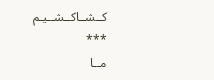کــشــاکــشــیـم
***
مــا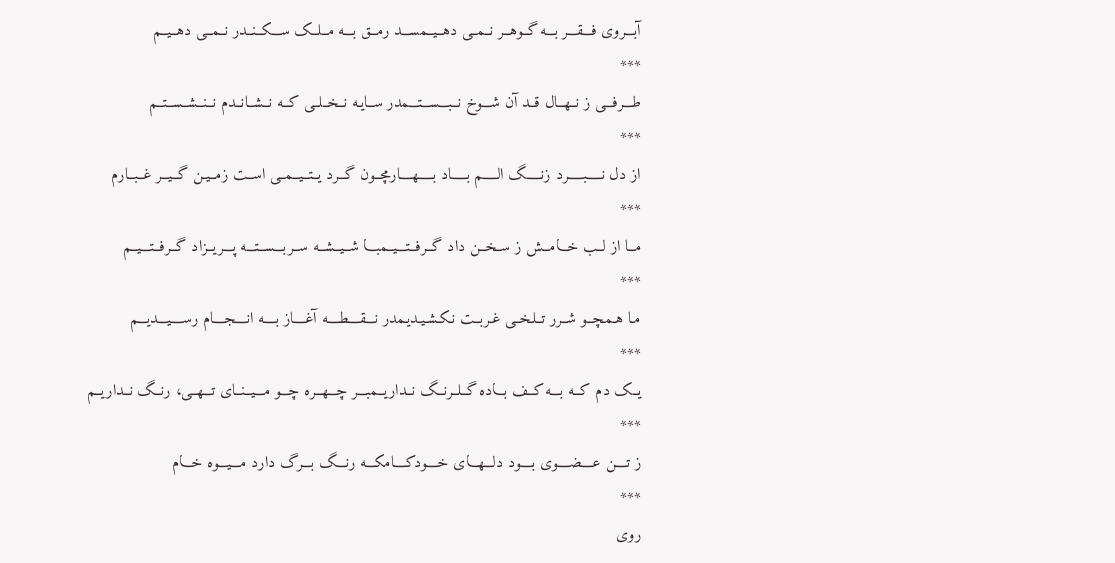آبـــروی فـــقـــر بـــه گــوهــر نــمــی دهــیــمســـد رمــق بـــه مــلــک ســـکــنــدر نــمــی دهــیــم
***
طـــرفـــی ز نــهــال قــد آن شـــوخ نــبـــســـتـــمدر ســایـه نــخــلــی کــه نــشــانــدم نــنــشــســتــم
***
از دل نـــــبـــــرد زنـــــگ الـــــم بـــــاد بـــــهــــارمچــون گــرد یــتــیــمــی اســت زمــیـن گــیــر غــبــارم
***
مــا از لــب خـــامــش ز ســخــن داد گــرفــتـــیــمبـــا شــیــشــه ســربـــســتـــه پـــریــزاد گــرفــتـــیــم
***
مـا هـمـچــو شــرر تــلـخــی غـربــت نـکـشـیـدیـمدر نـــقــــطــــه آغــــاز بــــه انــــجــــام رســــیـــدیـــم
***
یــک دم کــه بـــه کــف بـــاده گــلــرنــگ نــداریــمبـــر چـــهــره چـــو مـــیــنــای تـــهــی، رنــگ نــداریــم
***
ز تــــن عــــضــــوی بــــود دلـــهـــای خــــودکــــامکـــه رنـــگ بـــرگ دارد مـــیـــوه خـــام
***
روی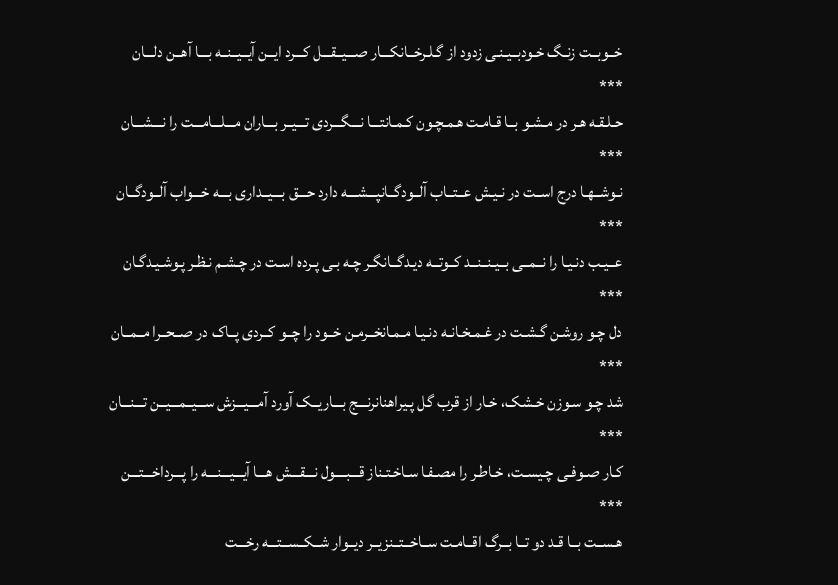خــوبــت زنـگ خـودبــیـنـی زدود از گـلـرخــانکـــار صـــیــقـــل کـــرد ایــن آیــیــنــه بـــا آهــن دلـــان
***
حـلـقـه هـر در مـشـو بــا قـامـت هـمـچـون کـمـانتـــا نـــگـــردی تـــیــر بـــاران مـــلـــامـــت را نـــشـــان
***
نـوشــهـا درج اســت در نـیـش عــتــاب آلــودگــانپـــشـــه دارد حـــق بـــیــداری بـــه خـــواب آلــودگــان
***
عــیـب دنـیـا را نــمــی بــیـنــنــد کــوتــه دیـدگــانگـر چـه بـی پـرده اسـت در چـشـم نـظـر پـوشـیـدگـان
***
دل چـو روشـن گـشـت در غـمـخـانـه دنـیـا مـمـانخــرمـن خــود را چــو کــردی پــاک در صــحــرا مــمــان
***
شد چـو سـوزن خـشک، خـار از قرب گل پـیراهنانرنـــج بـــاریــک آورد آمـــیـــزش ســـیــمـــیــن تـــنـــان
***
کـار صـوفـی چـیسـت، خـاطـر را مصـفـا سـاخـتـناز قـــبــــول نـــقـــش هـــا آیـــیـــنـــه را پـــرداخـــتـــن
***
هـســت بــا قـد دو تــا بــرگ اقــامـت ســاخــتــنزیــر دیــوار شــکــســتـــه رخـــت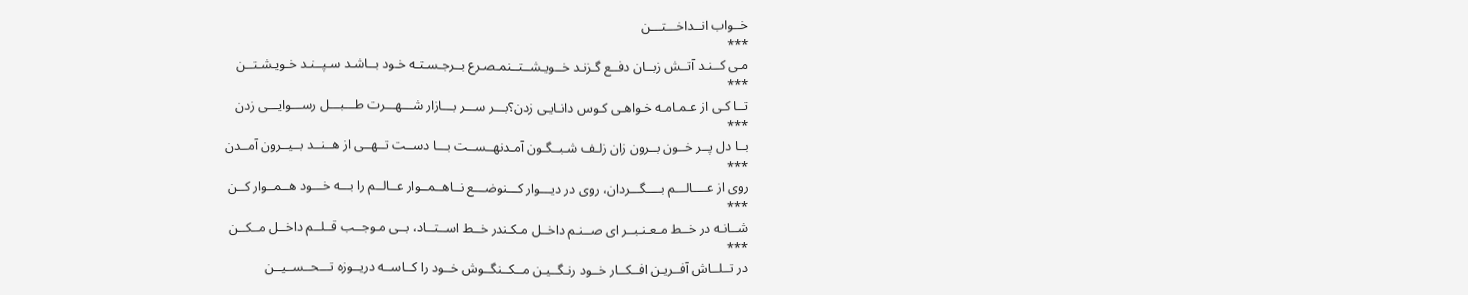خــواب انــداخـــتـــن
***
مـی کــنـد آتــش زبــان دفــع گـزنـد خــویـشــتــنمـصـرع بــرجـسـتـه خـود بــاشـد سـپــنـد خـویـشـتــن
***
تــا کـی از عـمـامـه خـواهـی کـوس دانـایـی زدن؟بـــر ســـر بـــازار شـــهـــرت طـــبـــل رســـوایـــی زدن
***
بــا دل پــر خــون بــرون زان زلـف شـبــگـون آمـدنهــســت بـــا دســت تــهــی از هــنــد بــیــرون آمــدن
***
روی از عــــالـــم بــــگـــردان، روی در دیـــوار کـــنوضـــع نــاهــمــوار عــالــم را بـــه خـــود هــمــوار کــن
***
شــانـه در خــط مـعـنـبــر ای صــنـم داخــل مـکـندر خــط اســتــاد، بــی مـوجــب قــلــم داخــل مــکــن
***
در تــلــاش آفــریـن افــکــار خــود رنـگــیـن مــکــنگــوش خــود را کــاســه دریــوزه تـــحــســیــن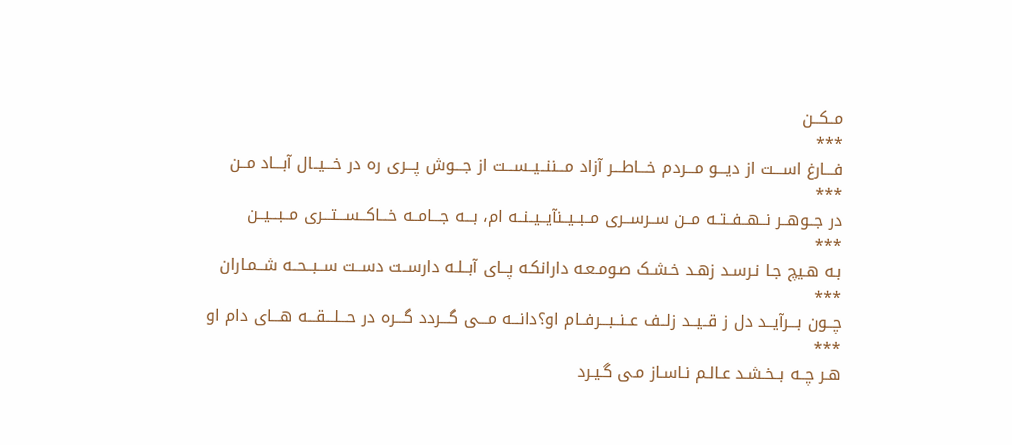مــکــن
***
فـــارغ اســـت از دیـــو مـــردم خـــاطـــر آزاد مـــننــیــســـت از جـــوش پـــری ره در خـــیــال آبـــاد مــن
***
در جــوهــر نــهــفــتــه مــن ســرســری مــبــیــنآیــیــنــه ام، بـــه جـــامــه خـــاکــســـتـــری مــبـــیــن
***
بـه هـیچ جـا نـرسـد زهـد خـشـک صـومـعـه دارانکـه پــای آبــلـه دارســت دســت ســبــحــه شــمـاران
***
چــون بـــرآیــد دل ز قــیــد زلــف عــنــبـــرفــام او؟دانـــه مـــی گـــردد گـــره در حـــلـــقـــه هـــای دام او
***
هـر چــه بــخـشـد عـالـم نـاسـاز مـی گـیـرد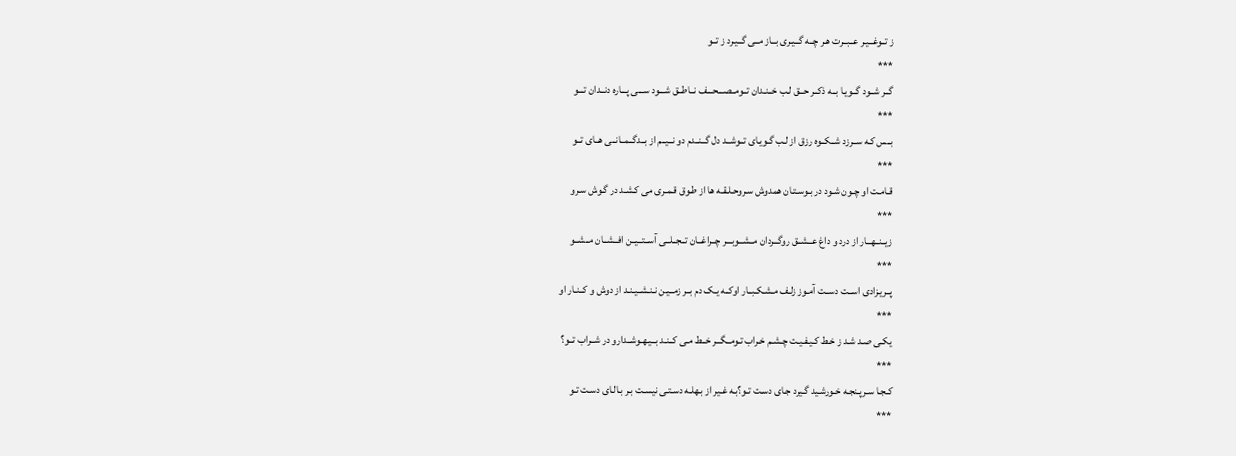ز تــوغــیـر عــبــرت هـر چــه گــیـری بــاز مــی گــیـرد ز تــو
***
گــر شــود گــویـا بــه ذکــر حــق لـب خــنـدان تــومــصـــحـــف نــاطــق شـــود ســـی پـــاره دنــدان تـــو
***
بــس کـه ســرزد شــکــوه رزق از لـب گـویـای تــوشــد دل گــنــدم دو نــیــم از بــدگــمــانــی هــای تــو
***
قـامـت او چـون شـود در بـوسـتـان همدوش سـروحـلـقـه ها از طـوق قـمـری می کـشـد در گـوش سـرو
***
زیــنــهــار از درد و داغ عــشــق روگــردان مــشــوبـــر چــراغــان تــجــلــی آســتــیــن افــشــان مــشــو
***
پــریـزادی اســت دســت آمـوز زلـف مـشـکـبــار اوکــه یـک دم بــر زمــیـن نـنـشــیـنـد از دوش و کــنـار او
***
یکـی صـد شـد ز خـط کـیـفـیـت چـشـم خـراب تـومــگــر خــط مـی کــنـد بــیـهـوشــدارو در شــراب تــو؟
***
کـجـا سـرپـنجـه خـورشـید گـیرد جـای دسـت تـو؟بـه غـیر از بـهلـه دسـتـی نیسـت بـر بـالـای دسـت تـو
***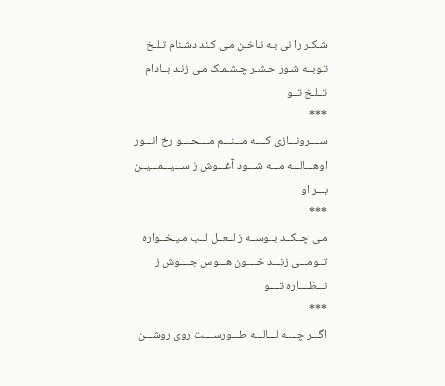شـکـر را نی بـه نـاخـن مـی کـند دشـنام تـلـخ تـوبــه شـور حـشـر چـشـمـک مـی زنـد بــادام تــلـخ تــو
***
ســــرونـــازی کــــه مـــنـــم مــــحــــو رخ انـــور اوهـــالـــه مـــه شـــود آغـــوش ز ســـیـــمـــیــن بـــر او
***
مـی چــکــد بــوســه ز لــعــل لــب مـیـخــواره تــومـــی زنـــد خــــون هـــوس جــــوش ز نـــظــــاره تــــو
***
اگـــر چــــه لـــالـــه طـــورســــت روی روشـــن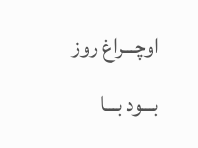اوچـــراغ روز بـــود بـــا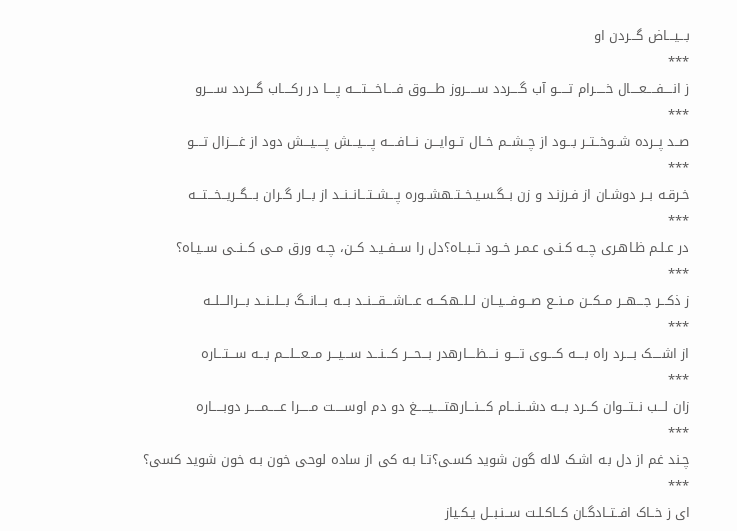بـــیـــاض گـــردن او
***
ز انــــفــــعــــال خـــــرام تـــــو آب گــــردد ســـــروز طــــوق فــــاخــــتــــه پــــا در رکــــاب گـــردد ســــرو
***
صــد پــرده شــوخــتــر بـــود از چــشــم خــال تــوایـــن نـــافــــه پــــیـــش پــــیـــش دود از غــــزال تــــو
***
خـرقـه بــر دوشـان از فـرزنـد و زن بــگـسـیـخــتــهشــوره پـــشــتـــانــنــد از بـــار گــران بـــگــریــخـــتـــه
***
در عـلـم ظـاهـری چــه کـنـی عـمـر خــود تــبــاه؟دل را ســفــیـد کــن، چــه ورق مــی کــنــی ســیـاه؟
***
ز ذکـــر جـــهــر مــکــن مــنــع صـــوفـــیــان لــلــهکـــه عـــاشـــقـــنــد بـــه بـــانــگ بـــلــنــد بـــرالـــلــه
***
از اشــــک بــــرد راه بــــه کــــوی تــــو نــــظــــارهدر بـــحـــر کـــنـــد ســـیـــر مـــعـــلـــم بـــه ســـتـــاره
***
زان لـــب نــتـــوان کـــرد بـــه دشـــنـــام کـــنـــارهتـــــیـــــغ دو دم اوســـــت مـــــرا عـــــمـــــر دوبـــــاره
***
چـند غم از دل بـه اشـک لاله گون شوید کسـی؟تـا بـه کی از ساده لوحی خون بـه خون شوید کسی؟
***
ای ز خــاک افــتــادگـان کــاکـلـت ســنـبــل یـکـیاز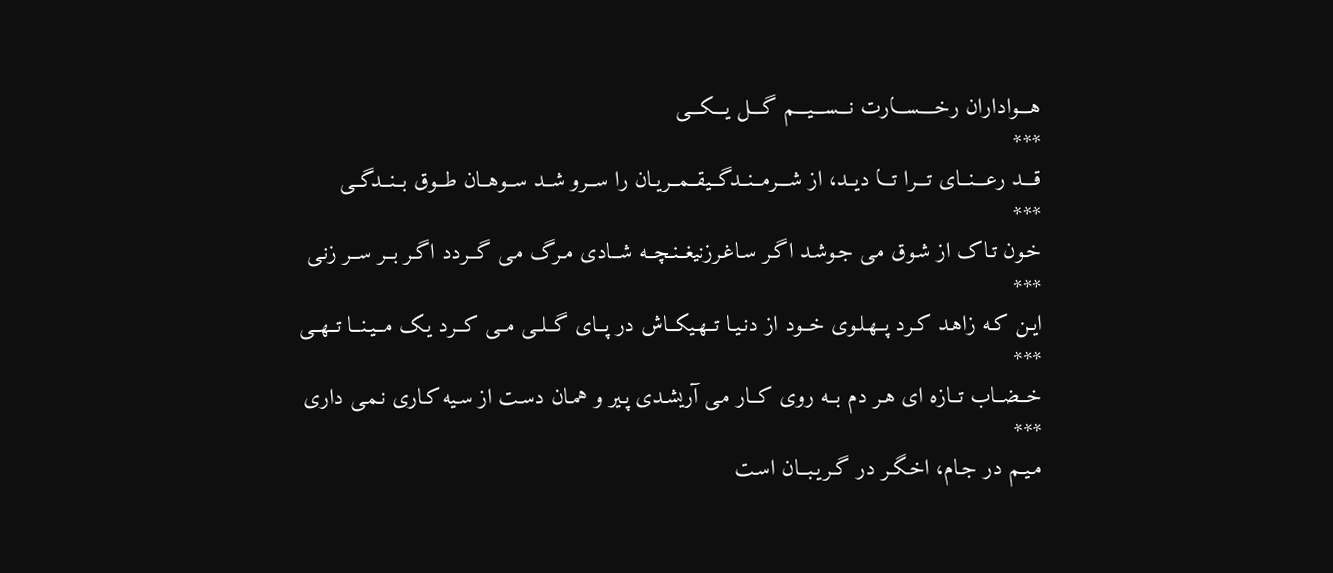هـــواداران رخــــســـارت نـــســـیـــم گـــل یـــکـــی
***
قـــد رعـــنــای تـــرا تـــا دیــد، از شـــرمــنــدگــیقــمــریـان را ســرو شــد ســوهــان طــوق بــنــدگــی
***
خـون تـاک از شـوق مـی جـوشـد اگـر سـاغـرزنیغــنـچــه شــادی مـرگ مـی گــردد اگـر بــر ســر زنـی
***
ایـن کـه زاهـد کـرد پــهـلـوی خــود از دنـیـا تــهـیکــاش در پــای گــلــی مــی کــرد یـک مــیـنــا تــهــی
***
خــضــاب تــازه ای هـر دم بــه روی کــار مـی آریشـدی پـیر و همـان دسـت از سـیه کـاری نـمـی داری
***
مـیـم در جـام، اخـگـر در گـریـبــان اسـت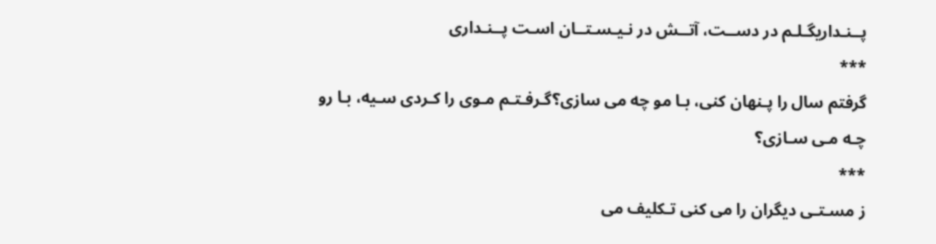پــنـداریگـلـم در دســت، آتــش در نـیـسـتــان اسـت پــنـداری
***
گرفتم سال را پـنهان کنی، بـا مو چه می سازی؟گـرفـتـم مـوی را کـردی سـیه، بـا رو چـه مـی سـازی؟
***
ز مسـتـی دیگران را می کنی تـکلیف می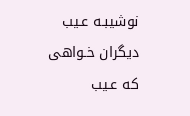نوشیبـه عـیب دیگران خـواهی که عـیب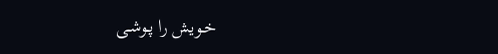خـویش را پـوشـی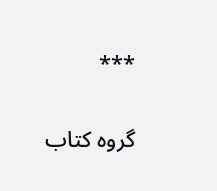***

گروه کتاب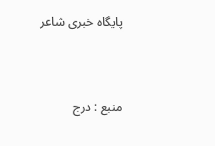پایگاه خبری شاعر


منبع : درج